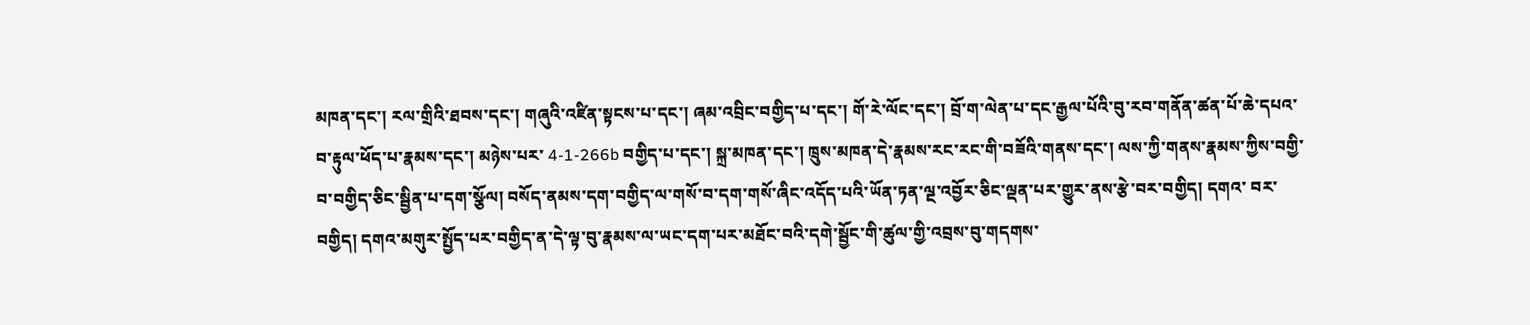མཁན་དང་། རལ་གྲིའི་ཐབས་དང་། གཞུའི་འཛིན་སྟངས་པ་དང་། ཞམ་འབྲིང་བགྱིད་པ་དང་། གོ་རེ་ལོང་དང་། བྲོ་ག་ལེན་པ་དང་རྒྱལ་པོའི་བུ་རབ་གནོན་ཚན་པོ་ཆེ་དཔའ་བ་རྟུལ་ཕོད་པ་རྣམས་དང་། མཉེས་པར་ 4-1-266b བགྱིད་པ་དང་། སྐྲ་མཁན་དང་། ཁྲུས་མཁན་དེ་རྣམས་རང་རང་གི་བཟོའི་གནས་དང་། ལས་ཀྱི་གནས་རྣམས་ཀྱིས་བགྱི་བ་བགྱིད་ཅིང་སྦྱིན་པ་དག་སྩོལ། བསོད་ནམས་དག་བགྱིད་ལ་གསོ་བ་དག་གསོ་ཞིང་འདོད་པའི་ཡོན་ཏན་ལྔ་འབྱོར་ཅིང་ལྡན་པར་གྱུར་ནས་རྩེ་བར་བགྱིད། དགའ་ བར་བགྱིད། དགའ་མགུར་སྤྱོད་པར་བགྱིད་ན་དེ་ལྟ་བུ་རྣམས་ལ་ཡང་དག་པར་མཐོང་བའི་དགེ་སྦྱོང་གི་ཚུལ་གྱི་འབྲས་བུ་གདགས་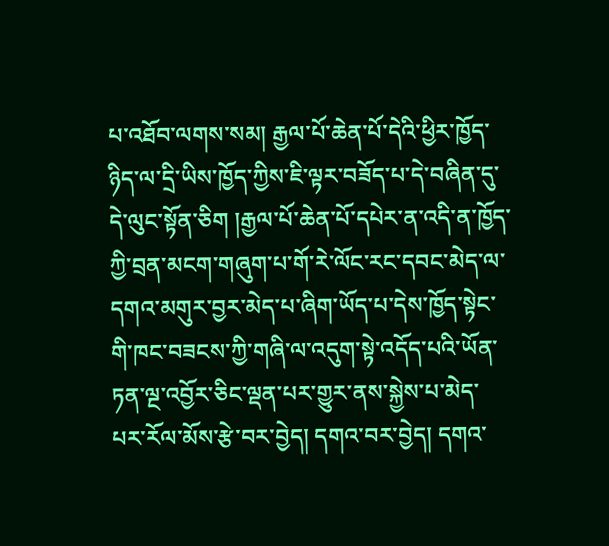པ་འཐོབ་ལགས་སམ། རྒྱལ་པོ་ཆེན་པོ་དེའི་ཕྱིར་ཁྱོད་ཉིད་ལ་དྲི་ཡིས་ཁྱོད་ཀྱིས་ཇི་ལྟར་བཟོད་པ་དེ་བཞིན་དུ་དེ་ལུང་སྟོན་ཅིག །རྒྱལ་པོ་ཆེན་པོ་དཔེར་ན་འདི་ན་ཁྱོད་ ཀྱི་བྲན་མངག་གཞུག་པ་གོ་རེ་ལོང་རང་དབང་མེད་ལ་དགའ་མགུར་བྱར་མེད་པ་ཞིག་ཡོད་པ་དེས་ཁྱོད་སྟེང་གི་ཁང་བཟངས་ཀྱི་གཞི་ལ་འདུག་སྟེ་འདོད་པའི་ཡོན་ཏན་ལྔ་འབྱོར་ཅིང་ལྡན་པར་གྱུར་ནས་སྐྱེས་པ་མེད་པར་རོལ་མོས་རྩེ་བར་བྱེད། དགའ་བར་བྱེད། དགའ་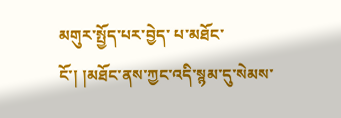མགུར་སྤྱོད་པར་བྱེད་ པ་མཐོང་ངོ་། །མཐོང་ནས་ཀྱང་འདི་སྙམ་དུ་སེམས་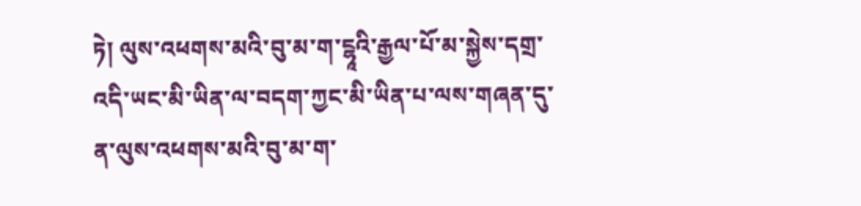ཏེ། ལུས་འཕགས་མའི་བུ་མ་ག་ངྷཱའི་རྒྱལ་པོ་མ་སྐྱེས་དགྲ་འདི་ཡང་མི་ཡིན་ལ་བདག་ཀྱང་མི་ཡིན་པ་ལས་གཞན་དུ་ན་ལུས་འཕགས་མའི་བུ་མ་ག་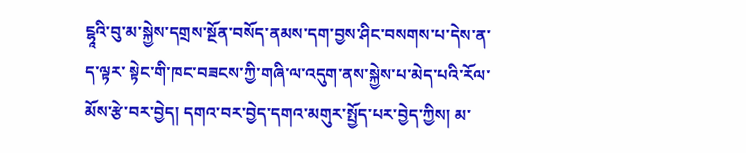ངྷཱའི་བུ་མ་སྐྱེས་དགྲས་སྔོན་བསོད་ནམས་དག་བྱས་ཤིང་བསགས་པ་དེས་ན་ད་ལྟར་ སྟེང་གི་ཁང་བཟངས་ཀྱི་གཞི་ལ་འདུག་ནས་སྐྱེས་པ་མེད་པའི་རོལ་མོས་རྩེ་བར་བྱེད། དགའ་བར་བྱེད་དགའ་མགུར་སྤྱོད་པར་བྱེད་ཀྱིས། མ་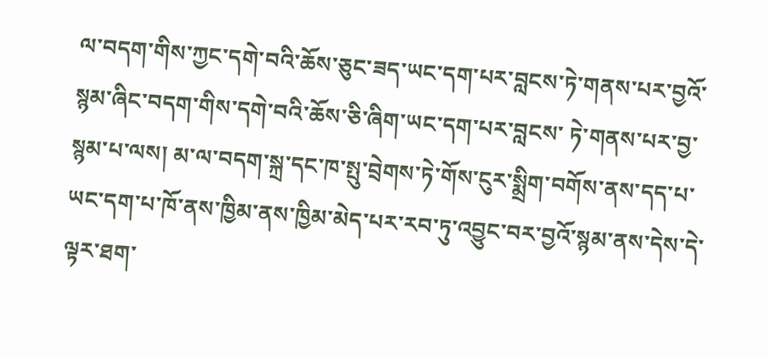ལ་བདག་གིས་ཀྱང་དགེ་བའི་ཆོས་ཅུང་ཟད་ཡང་དག་པར་བླངས་ཏེ་གནས་པར་བྱའོ་སྙམ་ཞིང་བདག་གིས་དགེ་བའི་ཆོས་ཅི་ཞིག་ཡང་དག་པར་བླངས་ ཏེ་གནས་པར་བྱ་སྙམ་པ་ལས། མ་ལ་བདག་སྐྲ་དང་ཁ་སྤུ་བྲེགས་ཏེ་གོས་ངུར་སྨྲིག་བགོས་ནས་དད་པ་ཡང་དག་པ་ཁོ་ནས་ཁྱིམ་ནས་ཁྱིམ་མེད་པར་རབ་ཏུ་འབྱུང་བར་བྱའོ་སྙམ་ནས་དེས་དེ་ལྟར་ཐག་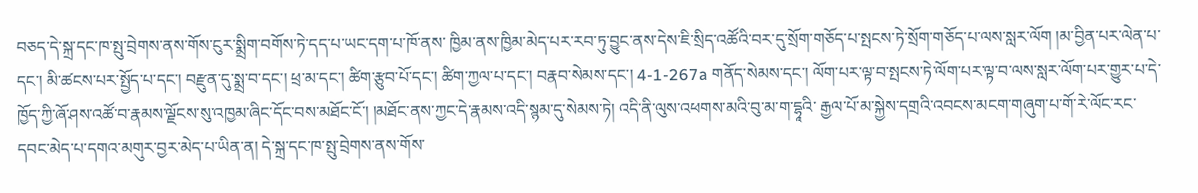བཅད་དེ་སྐྲ་དང་ཁ་སྤུ་བྲེགས་ནས་གོས་ངུར་སྨྲིག་བགོས་ཏེ་དད་པ་ཡང་དག་པ་ཁོ་ནས་ ཁྱིམ་ནས་ཁྱིམ་མེད་པར་རབ་ཏུ་བྱུང་ནས་དེས་ཇི་སྲིད་འཚོའི་བར་དུ་སྲོག་གཅོད་པ་སྤངས་ཏེ་སྲོག་གཅོད་པ་ལས་སླར་ལོག །མ་བྱིན་པར་ལེན་པ་དང་། མི་ཚངས་པར་སྤྱོད་པ་དང་། བརྫུན་དུ་སྨྲ་བ་དང་། ཕྲ་མ་དང་། ཚིག་རྩུབ་པོ་དང་། ཚིག་ཀྱལ་པ་དང་། བརྣབ་སེམས་དང་། 4-1-267a གནོད་སེམས་དང་། ལོག་པར་ལྟ་བ་སྤངས་ཏེ་ལོག་པར་ལྟ་བ་ལས་སླར་ལོག་པར་གྱུར་པ་དེ་ཁྱོད་ཀྱི་ཞོ་ཤས་འཚོ་བ་རྣམས་ལྗོངས་སུ་འཁྱམ་ཞིང་དོང་བས་མཐོང་ངོ་། །མཐོང་ནས་ཀྱང་དེ་རྣམས་འདི་སྙམ་དུ་སེམས་ཏེ། འདི་ནི་ལུས་འཕགས་མའི་བུ་མ་ག་དྷཱའི་ རྒྱལ་པོ་མ་སྐྱེས་དགྲའི་འབངས་མངག་གཞུག་པ་གོ་རེ་ལོང་རང་དབང་མེད་པ་དགའ་མགུར་བྱར་མེད་པ་ཡིན་ན། དེ་སྐྲ་དང་ཁ་སྤུ་བྲེགས་ནས་གོས་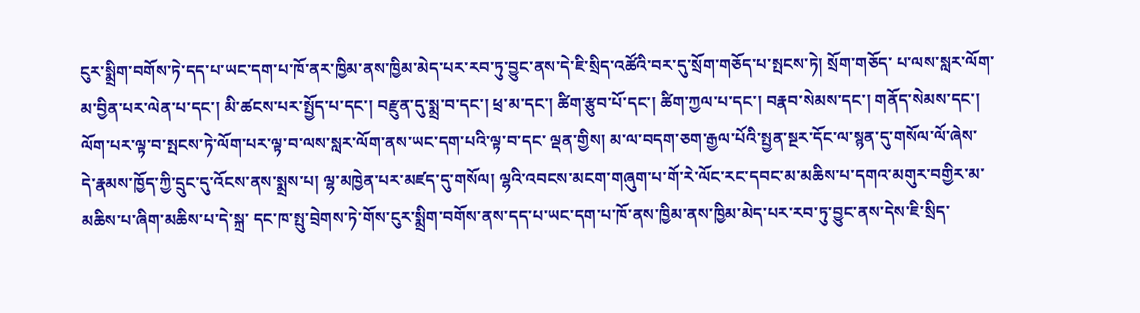ངུར་སྨྲིག་བགོས་ཏེ་དད་པ་ཡང་དག་པ་ཁོ་ནར་ཁྱིམ་ནས་ཁྱིམ་མེད་པར་རབ་ཏུ་བྱུང་ནས་དེ་ཇི་སྲིད་འཚོའི་བར་དུ་སྲོག་གཅོད་པ་སྤངས་ཏེ། སྲོག་གཅོད་ པ་ལས་སླར་ལོག་མ་བྱིན་པར་ལེན་པ་དང་། མི་ཚངས་པར་སྤྱོད་པ་དང་། བརྫུན་དུ་སྨྲ་བ་དང་། ཕྲ་མ་དང་། ཚིག་རྩུབ་པོ་དང་། ཚིག་ཀྱལ་པ་དང་། བརྣབ་སེམས་དང་། གནོད་སེམས་དང་། ལོག་པར་ལྟ་བ་སྤངས་ཏེ་ལོག་པར་ལྟ་བ་ལས་སླར་ལོག་ནས་ཡང་དག་པའི་ལྟ་བ་དང་ ལྡན་གྱིས། མ་ལ་བདག་ཅག་རྒྱལ་པོའི་སྤྱན་སྔར་དོང་ལ་སྙན་དུ་གསོལ་ལོ་ཞེས་དེ་རྣམས་ཁྱོད་ཀྱི་དྲུང་དུ་འོངས་ནས་སྨྲས་པ། ལྷ་མཁྱེན་པར་མཛད་དུ་གསོལ། ལྷའི་འབངས་མངག་གཞུག་པ་གོ་རེ་ལོང་རང་དབང་མ་མཆིས་པ་དགའ་མགུར་བགྱིར་མ་མཆིས་པ་ཞིག་མཆིས་པ་དེ་སྐྲ་ དང་ཁ་སྤུ་བྲེགས་ཏེ་གོས་ངུར་སྨྲིག་བགོས་ནས་དད་པ་ཡང་དག་པ་ཁོ་ནས་ཁྱིམ་ནས་ཁྱིམ་མེད་པར་རབ་ཏུ་བྱུང་ནས་དེས་ཇི་སྲིད་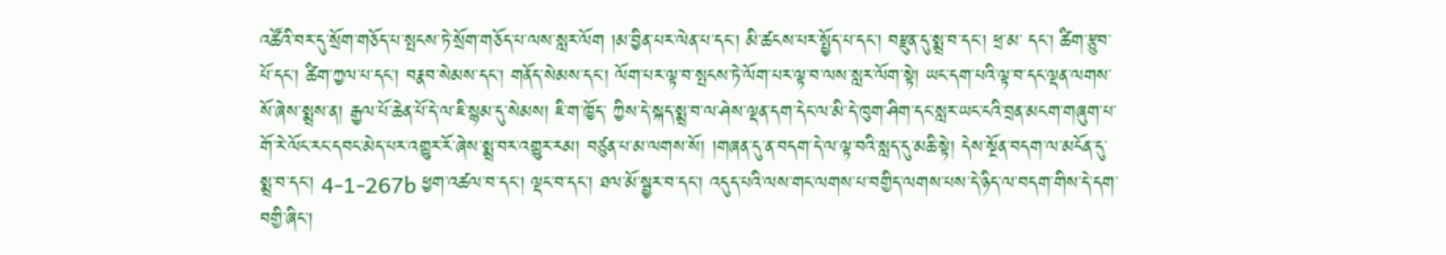འཚོའི་བར་དུ་སྲོག་གཅོད་པ་སྤངས་ཏེ་སྲོག་གཅོད་པ་ལས་སླར་ལོག །མ་བྱིན་པར་ལེན་པ་དང་། མི་ཚངས་པར་སྤྱོད་པ་དང་། བརྫུན་དུ་སྨྲ་བ་དང་། ཕྲ་མ་ དང་། ཚིག་རྩུབ་པོ་དང་། ཚིག་ཀྱལ་པ་དང་། བརྣབ་སེམས་དང་། གནོད་སེམས་དང་། ལོག་པར་ལྟ་བ་སྤངས་ཏེ་ལོག་པར་ལྟ་བ་ལས་སླར་ལོག་སྟེ། ཡང་དག་པའི་ལྟ་བ་དང་ལྡན་ལགས་སོ་ཞེས་སྨྲས་ན། རྒྱལ་པོ་ཆེན་པོ་དེ་ལ་ཇི་སྙམ་དུ་སེམས། ཇི་ག་ཁྱོད་ ཀྱིས་དེ་སྐད་སྨྲ་བ་ལ་ཤེས་ལྡན་དག་དེང་ལ་མི་དེ་ཁུག་ཤིག་དང་སླར་ཡང་ངའི་བྲན་མངག་གཞུག་པ་གོ་རེ་ལོང་རང་དབང་མེད་པར་འགྱུར་རོ་ཞེས་སྨྲ་བར་འགྱུར་རམ། བཙུན་པ་མ་ལགས་སོ། །གཞན་དུ་ན་བདག་དེ་ལ་ལྟ་བའི་སླད་དུ་མཆི་སྟེ། དེས་སྔོན་བདག་ལ་མངོན་དུ་སྨྲ་བ་དང་། 4-1-267b ཕྱག་འཚལ་བ་དང་། ལྡང་བ་དང་། ཐལ་མོ་སྦྱར་བ་དང་། འདུད་པའི་ལས་གང་ལགས་པ་བགྱིད་ལགས་པས་དེ་ཉིད་ལ་བདག་གིས་དེ་དག་བགྱི་ཞིང་།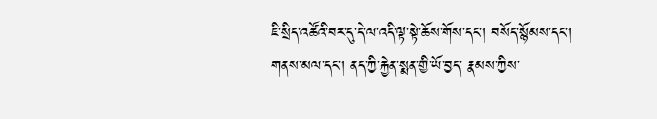ཇི་སྲིད་འཚོའི་བར་དུ་དེ་ལ་འདི་ལྟ་སྟེ་ཆོས་གོས་དང་། བསོད་སྙོམས་དང་། གནས་མལ་དང་། ནད་ཀྱི་རྐྱེན་སྨན་གྱི་ཡོ་བྱད་ རྣམས་ཀྱིས་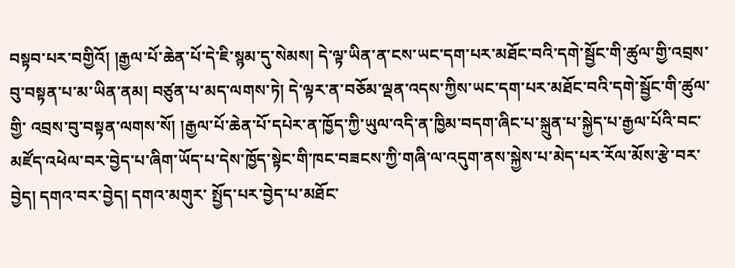བསྟབ་པར་བགྱིའོ། །རྒྱལ་པོ་ཆེན་པོ་དེ་ཇི་སྙམ་དུ་སེམས། དེ་ལྟ་ཡིན་ན་ངས་ཡང་དག་པར་མཐོང་བའི་དགེ་སྦྱོང་གི་ཚུལ་གྱི་འབྲས་བུ་བསྟན་པ་མ་ཡིན་ནམ། བཙུན་པ་མད་ལགས་ཏེ། དེ་ལྟར་ན་བཅོམ་ལྡན་འདས་ཀྱིས་ཡང་དག་པར་མཐོང་བའི་དགེ་སྦྱོང་གི་ཚུལ་གྱི་ འབྲས་བུ་བསྟན་ལགས་སོ། །རྒྱལ་པོ་ཆེན་པོ་དཔེར་ན་ཁྱོད་ཀྱི་ཡུལ་འདི་ན་ཁྱིམ་བདག་ཞིང་པ་སྐྲུན་པ་སྐྱེད་པ་རྒྱལ་པོའི་བང་མཛོད་འཕེལ་བར་བྱེད་པ་ཞིག་ཡོད་པ་དེས་ཁྱོད་སྟེང་གི་ཁང་བཟངས་ཀྱི་གཞི་ལ་འདུག་ནས་སྐྱེས་པ་མེད་པར་རོལ་མོས་རྩེ་བར་བྱེད། དགའ་བར་བྱེད། དགའ་མགུར་ སྤྱོད་པར་བྱེད་པ་མཐོང་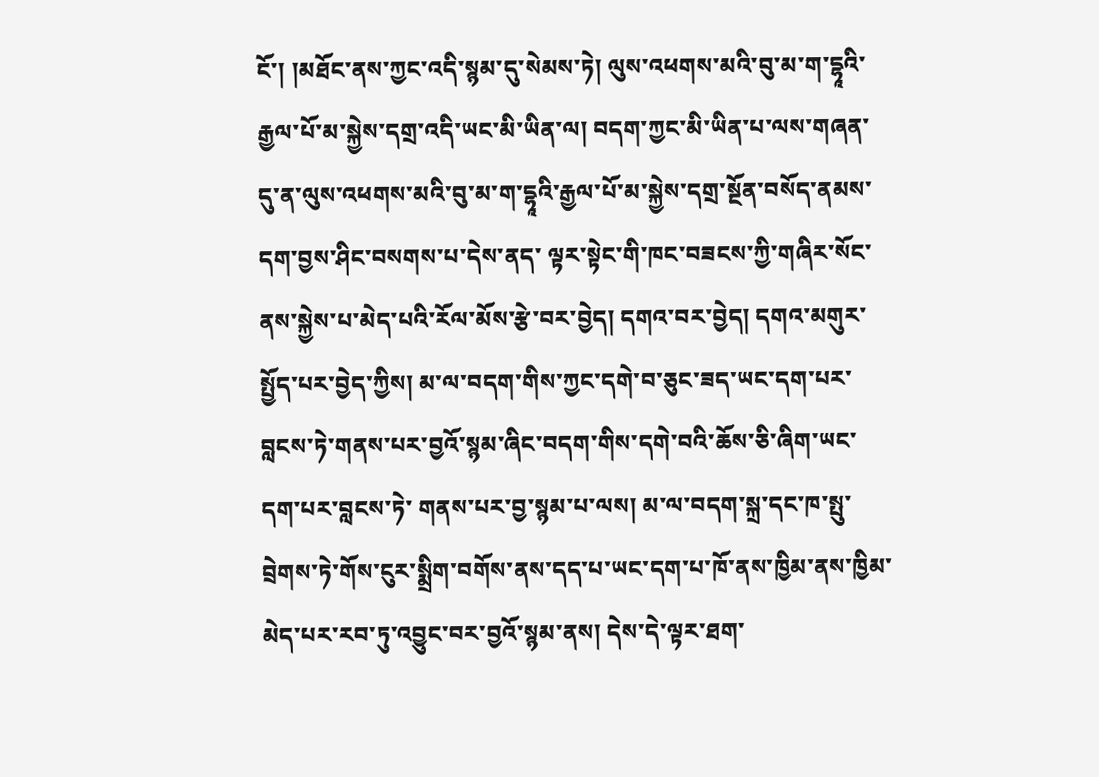ངོ་། །མཐོང་ནས་ཀྱང་འདི་སྙམ་དུ་སེམས་ཏེ། ལུས་འཕགས་མའི་བུ་མ་ག་དྷཱའི་རྒྱལ་པོ་མ་སྐྱེས་དགྲ་འདི་ཡང་མི་ཡིན་ལ། བདག་ཀྱང་མི་ཡིན་པ་ལས་གཞན་དུ་ན་ལུས་འཕགས་མའི་བུ་མ་ག་དྷཱའི་རྒྱལ་པོ་མ་སྐྱེས་དགྲ་སྔོན་བསོད་ནམས་དག་བྱས་ཤིང་བསགས་པ་དེས་ནད་ ལྟར་སྟེང་གི་ཁང་བཟངས་ཀྱི་གཞིར་སོང་ནས་སྐྱེས་པ་མེད་པའི་རོལ་མོས་རྩེ་བར་བྱེད། དགའ་བར་བྱེད། དགའ་མགུར་སྤྱོད་པར་བྱེད་ཀྱིས། མ་ལ་བདག་གིས་ཀྱང་དགེ་བ་ཅུང་ཟད་ཡང་དག་པར་བླངས་ཏེ་གནས་པར་བྱའོ་སྙམ་ཞིང་བདག་གིས་དགེ་བའི་ཆོས་ཅི་ཞིག་ཡང་དག་པར་བླངས་ཏེ་ གནས་པར་བྱ་སྙམ་པ་ལས། མ་ལ་བདག་སྐྲ་དང་ཁ་སྤུ་བྲེགས་ཏེ་གོས་ངུར་སྨྲིག་བགོས་ནས་དད་པ་ཡང་དག་པ་ཁོ་ནས་ཁྱིམ་ནས་ཁྱིམ་མེད་པར་རབ་ཏུ་འབྱུང་བར་བྱའོ་སྙམ་ནས། དེས་དེ་ལྟར་ཐག་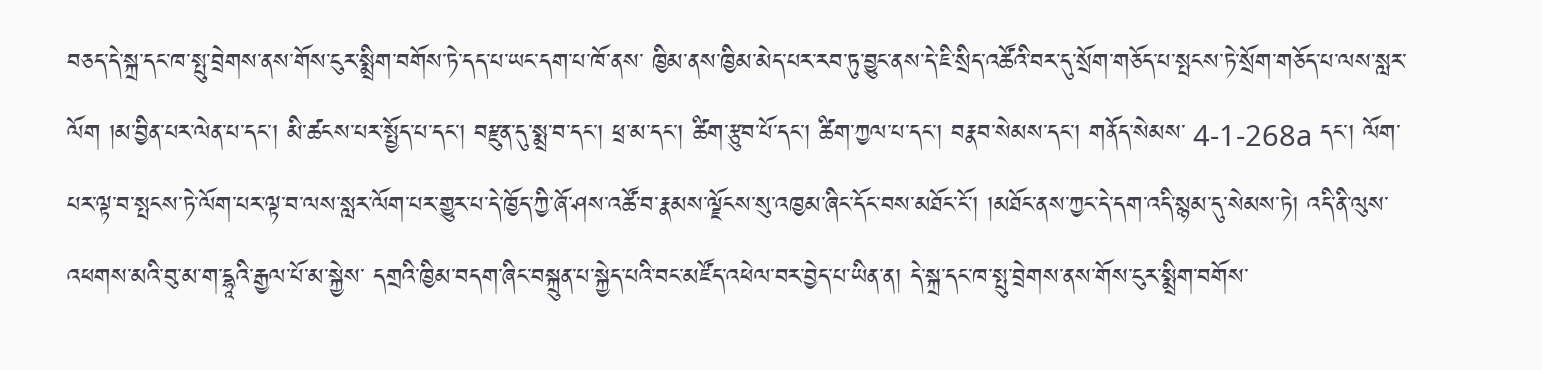བཅད་དེ་སྐྲ་དང་ཁ་སྤུ་བྲེགས་ནས་གོས་ངུར་སྨྲིག་བགོས་ཏེ་དད་པ་ཡང་དག་པ་ཁོ་ནས་ ཁྱིམ་ནས་ཁྱིམ་མེད་པར་རབ་ཏུ་བྱུང་ནས་དེ་ཇི་སྲིད་འཚོའི་བར་དུ་སྲོག་གཅོད་པ་སྤངས་ཏེ་སྲོག་གཅོད་པ་ལས་སླར་ལོག །མ་བྱིན་པར་ལེན་པ་དང་། མི་ཚངས་པར་སྤྱོད་པ་དང་། བརྫུན་དུ་སྨྲ་བ་དང་། ཕྲ་མ་དང་། ཚིག་རྩུབ་པོ་དང་། ཚིག་ཀྱལ་པ་དང་། བརྣབ་སེམས་དང་། གནོད་སེམས་ 4-1-268a དང་། ལོག་པར་ལྟ་བ་སྤངས་ཏེ་ལོག་པར་ལྟ་བ་ལས་སླར་ལོག་པར་གྱུར་པ་དེ་ཁྱོད་ཀྱི་ཞོ་ཤས་འཚོ་བ་རྣམས་ལྗོངས་སུ་འཁྱམ་ཞིང་དོང་བས་མཐོང་ངོ་། །མཐོང་ནས་ཀྱང་དེ་དག་འདི་སྙམ་དུ་སེམས་ཏེ། འདི་ནི་ལུས་འཕགས་མའི་བུ་མ་ག་དྷཱའི་རྒྱལ་པོ་མ་སྐྱེས་ དགྲའི་ཁྱིམ་བདག་ཞིང་བསྐྲུན་པ་སྐྱེད་པའི་བང་མཛོད་འཕེལ་བར་བྱེད་པ་ཡིན་ན། དེ་སྐྲ་དང་ཁ་སྤུ་བྲེགས་ནས་གོས་ངུར་སྨྲིག་བགོས་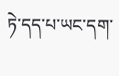ཏེ་དད་པ་ཡང་དག་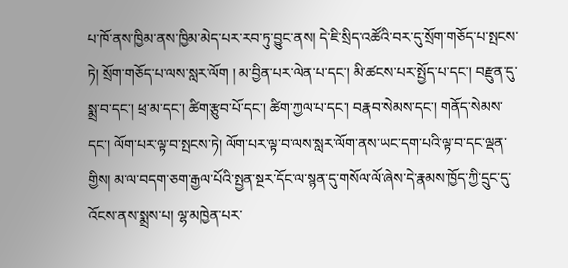པ་ཁོ་ནས་ཁྱིམ་ནས་ཁྱིམ་མེད་པར་རབ་ཏུ་བྱུང་ནས། དེ་ཇི་སྲིད་འཚོའི་བར་དུ་སྲོག་གཅོད་པ་སྤངས་ཏེ། སྲོག་གཅོད་པ་ལས་སླར་ལོག ། མ་བྱིན་པར་ལེན་པ་དང་། མི་ཚངས་པར་སྤྱོད་པ་དང་། བརྫུན་དུ་སྨྲ་བ་དང་། ཕྲ་མ་དང་། ཚིག་རྩུབ་པོ་དང་། ཚིག་ཀྱལ་པ་དང་། བརྣབ་སེམས་དང་། གནོད་སེམས་དང་། ལོག་པར་ལྟ་བ་སྤངས་ཏེ། ལོག་པར་ལྟ་བ་ལས་སླར་ལོག་ནས་ཡང་དག་པའི་ལྟ་བ་དང་ལྡན་ གྱིས། མ་ལ་བདག་ཅག་རྒྱལ་པོའི་སྤྱན་སྔར་དོང་ལ་སྙན་དུ་གསོལ་ལོ་ཞེས་དེ་རྣམས་ཁྱོད་ཀྱི་དྲུང་དུ་འོངས་ནས་སྨྲས་པ། ལྷ་མཁྱེན་པར་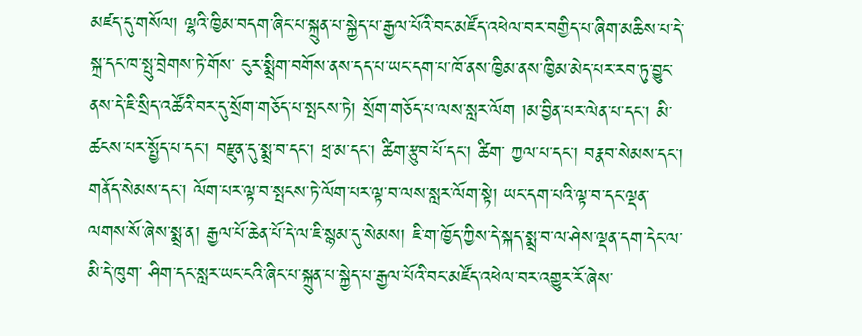མཛད་དུ་གསོལ། ལྷའི་ཁྱིམ་བདག་ཞིང་པ་སྐྲུན་པ་སྐྱེད་པ་རྒྱལ་པོའི་བང་མཛོད་འཕེལ་བར་བགྱིད་པ་ཞིག་མཆིས་པ་དེ་སྐྲ་དང་ཁ་སྤུ་བྲེགས་ཏེ་གོས་ ངུར་སྨྲིག་བགོས་ནས་དད་པ་ཡང་དག་པ་ཁོ་ནས་ཁྱིམ་ནས་ཁྱིམ་མེད་པར་རབ་ཏུ་བྱུང་ནས་དེ་ཇི་སྲིད་འཚོའི་བར་དུ་སྲོག་གཅོད་པ་སྤངས་ཏེ། སྲོག་གཅོད་པ་ལས་སླར་ལོག །མ་བྱིན་པར་ལེན་པ་དང་། མི་ཚངས་པར་སྤྱོད་པ་དང་། བརྫུན་དུ་སྨྲ་བ་དང་། ཕྲ་མ་དང་། ཚིག་རྩུབ་པོ་དང་། ཚིག་ ཀྱལ་པ་དང་། བརྣབ་སེམས་དང་། གནོད་སེམས་དང་། ལོག་པར་ལྟ་བ་སྤངས་ཏེ་ལོག་པར་ལྟ་བ་ལས་སླར་ལོག་སྟེ། ཡང་དག་པའི་ལྟ་བ་དང་ལྡན་ལགས་སོ་ཞེས་སྨྲ་ན། རྒྱལ་པོ་ཆེན་པོ་དེ་ལ་ཇི་སྙམ་དུ་སེམས། ཇི་ག་ཁྱོད་ཀྱིས་དེ་སྐད་སྨྲ་བ་ལ་ཤེས་ལྡན་དག་དེང་ལ་མི་དེ་ཁུག་ ཤིག་དང་སླར་ཡང་ངའི་ཞིང་པ་སྐྲུན་པ་སྐྱེད་པ་རྒྱལ་པོའི་བང་མཛོད་འཕེལ་བར་འགྱུར་རོ་ཞེས་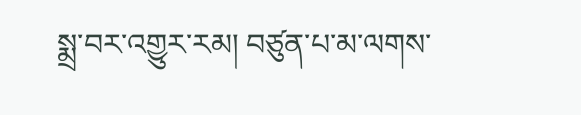སྨྲ་བར་འགྱུར་རམ། བཙུན་པ་མ་ལགས་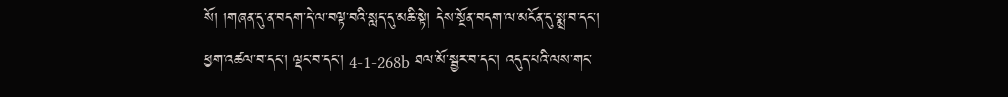སོ། །གཞན་དུ་ན་བདག་དེ་ལ་བལྟ་བའི་སླད་དུ་མཆི་སྟེ། དེས་སྔོན་བདག་ལ་མངོན་དུ་སྨྲ་བ་དང་། ཕྱག་འཚལ་བ་དང་། ལྡང་བ་དང་། 4-1-268b ཐལ་མོ་སྦྱར་བ་དང་། འདུད་པའི་ལས་གང་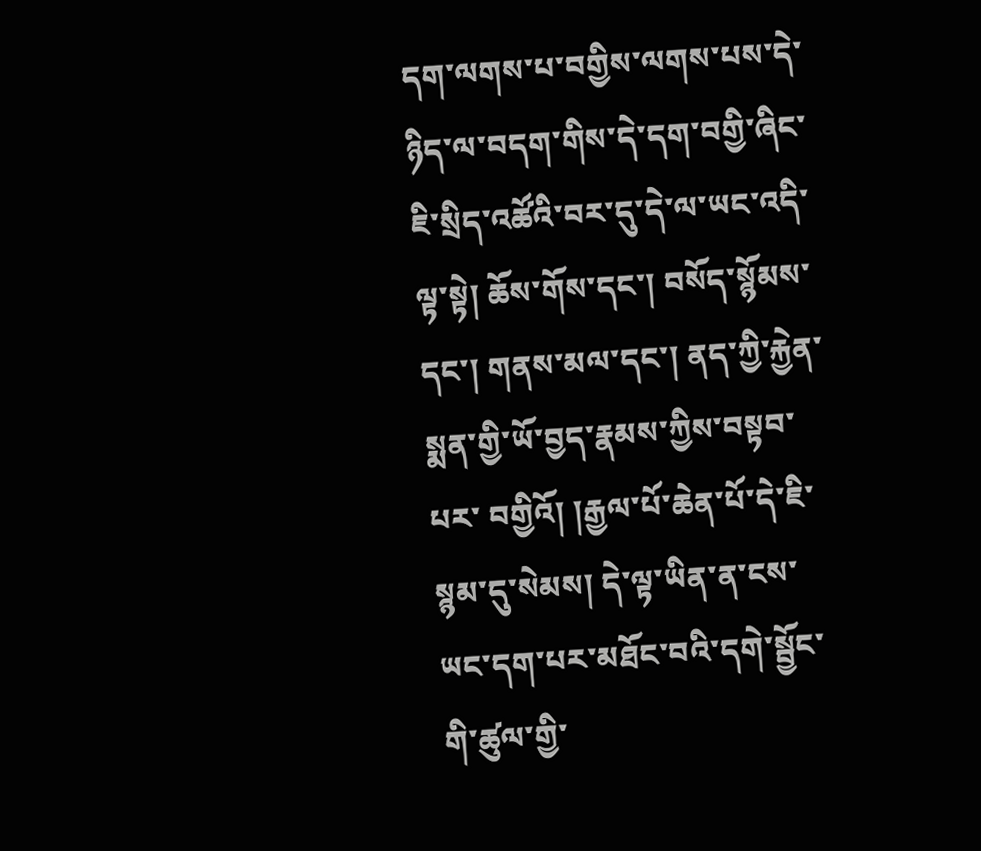དག་ལགས་པ་བགྱིས་ལགས་པས་དེ་ཉིད་ལ་བདག་གིས་དེ་དག་བགྱི་ཞིང་ཇི་སྲིད་འཚོའི་བར་དུ་དེ་ལ་ཡང་འདི་ལྟ་སྟེ། ཆོས་གོས་དང་། བསོད་སྙོམས་དང་། གནས་མལ་དང་། ནད་ཀྱི་རྐྱེན་སྨན་གྱི་ཡོ་བྱད་རྣམས་ཀྱིས་བསྟབ་པར་ བགྱིའོ། །རྒྱལ་པོ་ཆེན་པོ་དེ་ཇི་སྙམ་དུ་སེམས། དེ་ལྟ་ཡིན་ན་ངས་ཡང་དག་པར་མཐོང་བའི་དགེ་སྦྱོང་གི་ཚུལ་གྱི་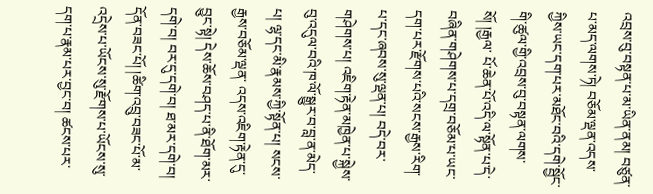འབྲས་བུ་བསྟན་པ་མ་ཡིན་ནམ། བཙུན་པ་མད་ལགས་ཏེ། བཅོམ་ལྡན་འདས་ཀྱིས་ཡང་དག་པར་མཐོང་བའི་དགེ་སྦྱོང་གི་ཚུལ་གྱི་འབྲས་བུ་བསྟན་ལགས་སོ། །རྒྱལ་ པོ་ཆེན་པོ་འདི་ལ་སྟོན་པ་དེ་བཞིན་གཤེགས་པ་དགྲ་བཅོམ་པ་ཡང་དག་པར་རྫོགས་པའི་སངས་རྒྱས་རིག་པ་དང་ཞབས་སུ་ལྡན་པ། བདེ་བར་གཤེགས་པ། འཇིག་རྟེན་མཁྱེན་པ་སྐྱེས་བུ་འདུལ་བའི་ཁ་ལོ་སྒྱུར་བ་བླ་ན་མེད་པ། ལྷ་དང་མི་རྣམས་ཀྱི་སྟོན་པ། སངས་རྒྱས་བཅོམ་ལྡན་ འདས་འཇིག་རྟེན་དུ་བྱུང་སྟེ། དེས་ཆོས་བཤད་པ་ནི་ཐོག་མར་དགེ་བ། བར་དུ་དགེ་བ། ཐ་མར་དགེ་བ། དོན་བཟང་པོ། །ཚིག་འབྲུ་བཟང་པོ་མ་འདྲེས་པ་ཡོངས་སུ་རྫོགས་པ་ཡོངས་སུ་དག་པ་རྣམ་པར་བྱང་བ། ཚངས་པར་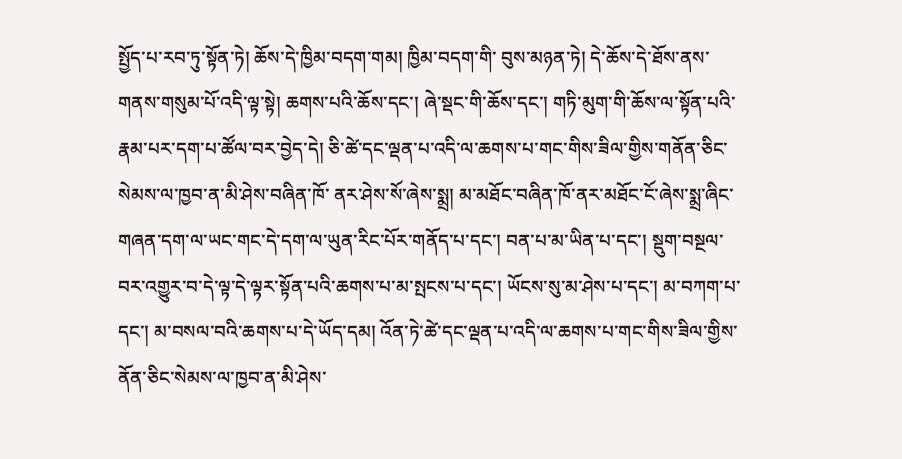སྤྱོད་པ་རབ་ཏུ་སྟོན་ཏེ། ཆོས་དེ་ཁྱིམ་བདག་གམ། ཁྱིམ་བདག་གི་ བུས་མཉན་ཏེ། དེ་ཆོས་དེ་ཐོས་ནས་གནས་གསུམ་པོ་འདི་ལྟ་སྟེ། ཆགས་པའི་ཆོས་དང་། ཞེ་སྡང་གི་ཆོས་དང་། གཏི་མུག་གི་ཆོས་ལ་སྟོན་པའི་རྣམ་པར་དག་པ་ཚོལ་བར་བྱེད་དེ། ཅི་ཚེ་དང་ལྡན་པ་འདི་ལ་ཆགས་པ་གང་གིས་ཟིལ་གྱིས་གནོན་ཅིང་སེམས་ལ་ཁྱབ་ན་མི་ཤེས་བཞིན་ཁོ་ ནར་ཤེས་སོ་ཞེས་སྨྲ། མ་མཐོང་བཞིན་ཁོ་ནར་མཐོང་ངོ་ཞེས་སྨྲ་ཞིང་གཞན་དག་ལ་ཡང་གང་དེ་དག་ལ་ཡུན་རིང་པོར་གནོད་པ་དང་། བན་པ་མ་ཡིན་པ་དང་། སྡུག་བསྔལ་བར་འགྱུར་བ་དེ་ལྟ་དེ་ལྟར་སྟོན་པའི་ཆགས་པ་མ་སྤངས་པ་དང་། ཡོངས་སུ་མ་ཤེས་པ་དང་། མ་བཀག་པ་ དང་། མ་བསལ་བའི་ཆགས་པ་དེ་ཡོད་དམ། འོན་ཏེ་ཚེ་དང་ལྡན་པ་འདི་ལ་ཆགས་པ་གང་གིས་ཟིལ་གྱིས་ནོན་ཅིང་སེམས་ལ་ཁྱབ་ན་མི་ཤེས་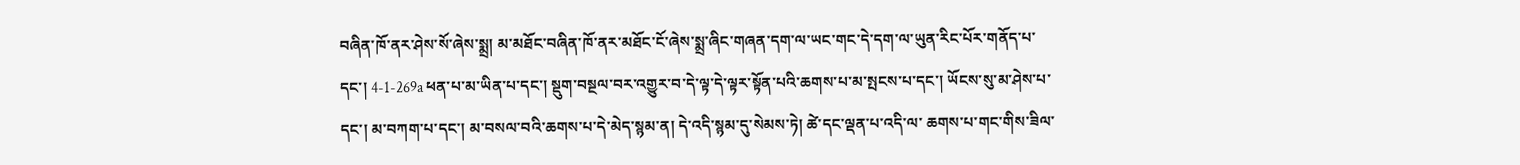བཞིན་ཁོ་ནར་ཤེས་སོ་ཞེས་སྨྲ། མ་མཐོང་བཞིན་ཁོ་ནར་མཐོང་ངོ་ཞེས་སྨྲ་ཞིང་གཞན་དག་ལ་ཡང་གང་དེ་དག་ལ་ཡུན་རིང་པོར་གནོད་པ་དང་། 4-1-269a ཕན་པ་མ་ཡིན་པ་དང་། སྡུག་བསྔལ་བར་འགྱུར་བ་དེ་ལྟ་དེ་ལྟར་སྟོན་པའི་ཆགས་པ་མ་སྤངས་པ་དང་། ཡོངས་སུ་མ་ཤེས་པ་དང་། མ་བཀག་པ་དང་། མ་བསལ་བའི་ཆགས་པ་དེ་མེད་སྙམ་ན། དེ་འདི་སྙམ་དུ་སེམས་ཏེ། ཚེ་དང་ལྡན་པ་འདི་ལ་ ཆགས་པ་གང་གིས་ཟིལ་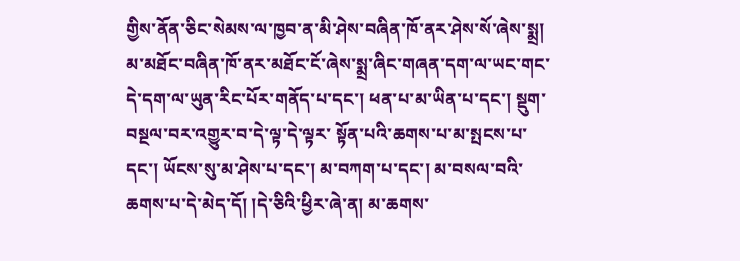གྱིས་ནོན་ཅིང་སེམས་ལ་ཁྱབ་ན་མི་ཤེས་བཞིན་ཁོ་ནར་ཤེས་སོ་ཞེས་སྨྲ། མ་མཐོང་བཞིན་ཁོ་ནར་མཐོང་ངོ་ཞེས་སྨྲ་ཞིང་གཞན་དག་ལ་ཡང་གང་དེ་དག་ལ་ཡུན་རིང་པོར་གནོད་པ་དང་། ཕན་པ་མ་ཡིན་པ་དང་། སྡུག་བསྔལ་བར་འགྱུར་བ་དེ་ལྟ་དེ་ལྟར་ སྟོན་པའི་ཆགས་པ་མ་སྤངས་པ་དང་། ཡོངས་སུ་མ་ཤེས་པ་དང་། མ་བཀག་པ་དང་། མ་བསལ་བའི་ཆགས་པ་དེ་མེད་དོ། །དེ་ཅིའི་ཕྱིར་ཞེ་ན། མ་ཆགས་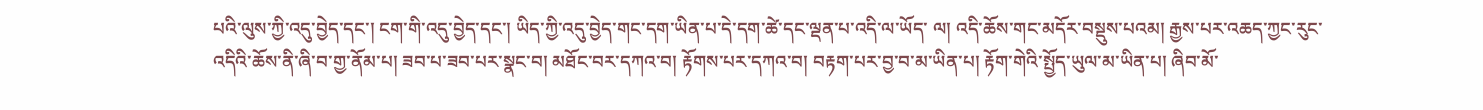པའི་ལུས་ཀྱི་འདུ་བྱེད་དང་། ངག་གི་འདུ་བྱེད་དང་། ཡིད་ཀྱི་འདུ་བྱེད་གང་དག་ཡིན་པ་དེ་དག་ཚེ་དང་ལྡན་པ་འདི་ལ་ཡོད་ ལ། འདི་ཆོས་གང་མདོར་བསྡུས་པའམ། རྒྱས་པར་འཆད་ཀྱང་རུང་འདིའི་ཆོས་ནི་ཞི་བ་གྱ་ནོམ་པ། ཟབ་པ་ཟབ་པར་སྣང་བ། མཐོང་བར་དཀའ་བ། རྟོགས་པར་དཀའ་བ། བརྟག་པར་བྱ་བ་མ་ཡིན་པ། རྟོག་གེའི་སྤྱོད་ཡུལ་མ་ཡིན་པ། ཞིབ་མོ་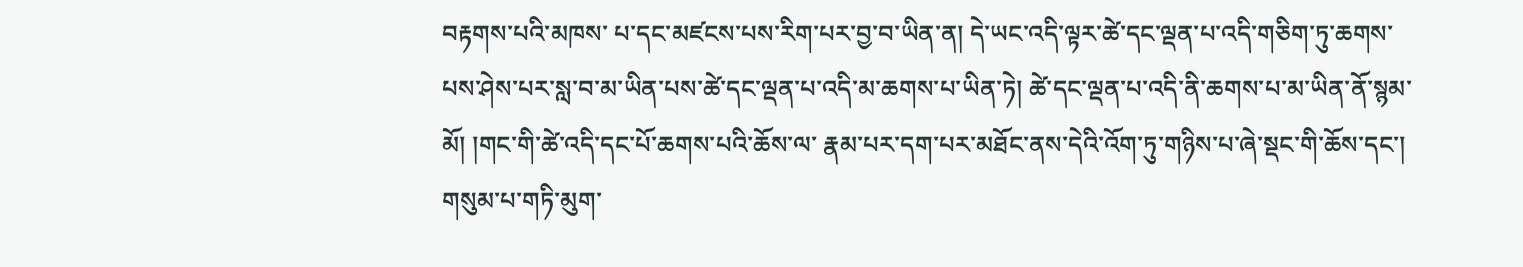བརྟགས་པའི་མཁས་ པ་དང་མཛངས་པས་རིག་པར་བྱ་བ་ཡིན་ན། དེ་ཡང་འདི་ལྟར་ཚེ་དང་ལྡན་པ་འདི་གཅིག་ཏུ་ཆགས་པས་ཤེས་པར་སླ་བ་མ་ཡིན་པས་ཚེ་དང་ལྡན་པ་འདི་མ་ཆགས་པ་ཡིན་ཏེ། ཚེ་དང་ལྡན་པ་འདི་ནི་ཆགས་པ་མ་ཡིན་ནོ་སྙམ་མོ། །གང་གི་ཚེ་འདི་དང་པོ་ཆགས་པའི་ཆོས་ལ་ རྣམ་པར་དག་པར་མཐོང་ནས་དེའི་འོག་ཏུ་གཉིས་པ་ཞེ་སྡང་གི་ཆོས་དང་། གསུམ་པ་གཏི་མུག་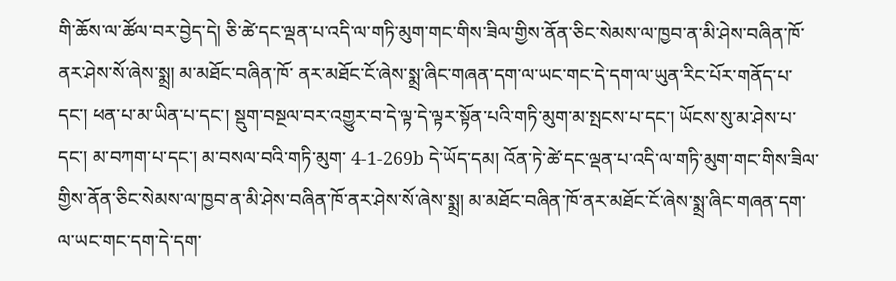གི་ཆོས་ལ་ཚོལ་བར་བྱེད་དེ། ཅི་ཚེ་དང་ལྡན་པ་འདི་ལ་གཏི་མུག་གང་གིས་ཟིལ་གྱིས་ནོན་ཅིང་སེམས་ལ་ཁྱབ་ན་མི་ཤེས་བཞིན་ཁོ་ནར་ཤེས་སོ་ཞེས་སྨྲ། མ་མཐོང་བཞིན་ཁོ་ ནར་མཐོང་ངོ་ཞེས་སྨྲ་ཞིང་གཞན་དག་ལ་ཡང་གང་དེ་དག་ལ་ཡུན་རིང་པོར་གནོད་པ་དང་། ཕན་པ་མ་ཡིན་པ་དང་། སྡུག་བསྔལ་བར་འགྱུར་བ་དེ་ལྟ་དེ་ལྟར་སྟོན་པའི་གཏི་མུག་མ་སྤངས་པ་དང་། ཡོངས་སུ་མ་ཤེས་པ་དང་། མ་བཀག་པ་དང་། མ་བསལ་བའི་གཏི་མུག་ 4-1-269b དེ་ཡོད་དམ། འོན་ཏེ་ཚེ་དང་ལྡན་པ་འདི་ལ་གཏི་མུག་གང་གིས་ཟིལ་གྱིས་ནོན་ཅིང་སེམས་ལ་ཁྱབ་ན་མི་ཤེས་བཞིན་ཁོ་ནར་ཤེས་སོ་ཞེས་སྨྲ། མ་མཐོང་བཞིན་ཁོ་ནར་མཐོང་ངོ་ཞེས་སྨྲ་ཞིང་གཞན་དག་ལ་ཡང་གང་དག་དེ་དག་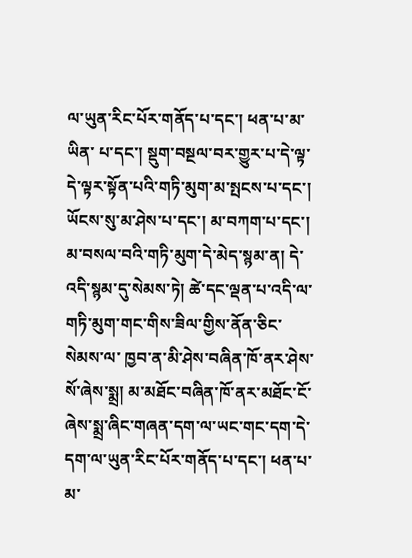ལ་ཡུན་རིང་པོར་གནོད་པ་དང་། ཕན་པ་མ་ཡིན་ པ་དང་། སྡུག་བསྔལ་བར་གྱུར་པ་དེ་ལྟ་དེ་ལྟར་སྟོན་པའི་གཏི་མུག་མ་སྤངས་པ་དང་། ཡོངས་སུ་མ་ཤེས་པ་དང་། མ་བཀག་པ་དང་། མ་བསལ་བའི་གཏི་མུག་དེ་མེད་སྙམ་ན། དེ་འདི་སྙམ་དུ་སེམས་ཏེ། ཚེ་དང་ལྡན་པ་འདི་ལ་གཏི་མུག་གང་གིས་ཟིལ་གྱིས་ནོན་ཅིང་སེམས་ལ་ ཁྱབ་ན་མི་ཤེས་བཞིན་ཁོ་ནར་ཤེས་སོ་ཞེས་སྨྲ། མ་མཐོང་བཞིན་ཁོ་ནར་མཐོང་ངོ་ཞེས་སྨྲ་ཞིང་གཞན་དག་ལ་ཡང་གང་དག་དེ་དག་ལ་ཡུན་རིང་པོར་གནོད་པ་དང་། ཕན་པ་མ་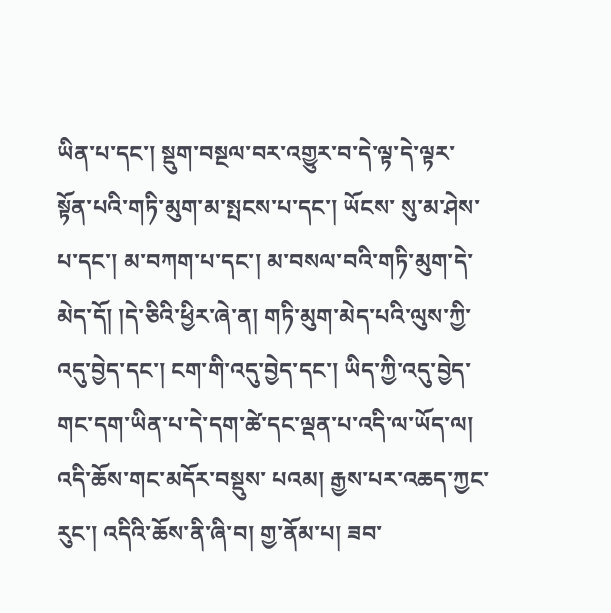ཡིན་པ་དང་། སྡུག་བསྔལ་བར་འགྱུར་བ་དེ་ལྟ་དེ་ལྟར་སྟོན་པའི་གཏི་མུག་མ་སྤངས་པ་དང་། ཡོངས་ སུ་མ་ཤེས་པ་དང་། མ་བཀག་པ་དང་། མ་བསལ་བའི་གཏི་མུག་དེ་མེད་དོ། །དེ་ཅིའི་ཕྱིར་ཞེ་ན། གཏི་མུག་མེད་པའི་ལུས་ཀྱི་འདུ་བྱེད་དང་། ངག་གི་འདུ་བྱེད་དང་། ཡིད་ཀྱི་འདུ་བྱེད་གང་དག་ཡིན་པ་དེ་དག་ཚེ་དང་ལྡན་པ་འདི་ལ་ཡོད་ལ། འདི་ཆོས་གང་མདོར་བསྡུས་ པའམ། རྒྱས་པར་འཆད་ཀྱང་རུང་། འདིའི་ཆོས་ནི་ཞི་བ། གྱ་ནོམ་པ། ཟབ་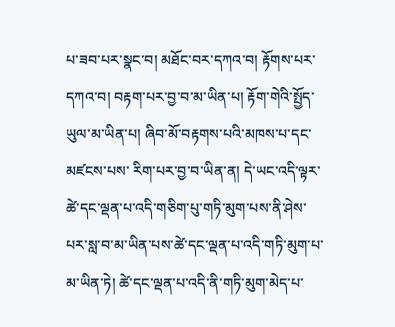པ་ཟབ་པར་སྣང་བ། མཐོང་བར་དཀའ་བ། རྟོགས་པར་དཀའ་བ། བརྟག་པར་བྱ་བ་མ་ཡིན་པ། རྟོག་གེའི་སྤྱོད་ཡུལ་མ་ཡིན་པ། ཞིབ་མོ་བརྟགས་པའི་མཁས་པ་དང་མཛངས་པས་ རིག་པར་བྱ་བ་ཡིན་ན། དེ་ཡང་འདི་ལྟར་ཚེ་དང་ལྡན་པ་འདི་གཅིག་པུ་གཏི་མུག་པས་ནི་ཤེས་པར་སླ་བ་མ་ཡིན་པས་ཚེ་དང་ལྡན་པ་འདི་གཏི་མུག་པ་མ་ཡིན་ཏེ། ཚེ་དང་ལྡན་པ་འདི་ནི་གཏི་མུག་མེད་པ་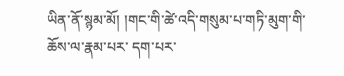ཡིན་ནོ་སྙམ་མོ། །གང་གི་ཚེ་འདི་གསུམ་པ་གཏི་མུག་གི་ཆོས་ལ་རྣམ་པར་ དག་པར་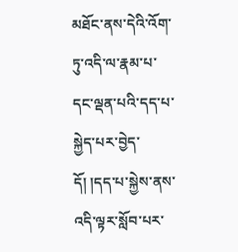མཐོང་ནས་དེའི་འོག་ཏུ་འདི་ལ་རྣམ་པ་དང་ལྡན་པའི་དད་པ་སྐྱེད་པར་བྱེད་དོ། །དད་པ་སྐྱེས་ནས་འདི་ལྟར་སློབ་པར་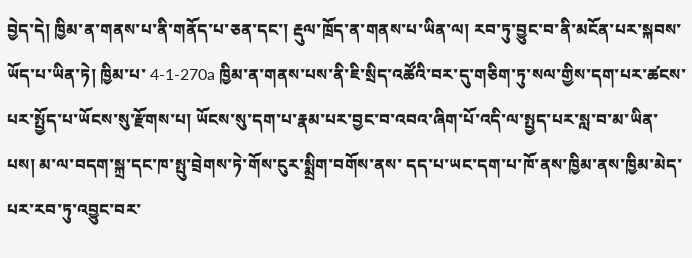བྱེད་དེ། ཁྱིམ་ན་གནས་པ་ནི་གནོད་པ་ཅན་དང་། རྡུལ་ཁྲོད་ན་གནས་པ་ཡིན་ལ། རབ་ཏུ་བྱུང་བ་ནི་མངོན་པར་སྐབས་ཡོད་པ་ཡིན་ཏེ། ཁྱིམ་པ་ 4-1-270a ཁྱིམ་ན་གནས་པས་ནི་ཇི་སྲིད་འཚོའི་བར་དུ་གཅིག་ཏུ་སལ་གྱིས་དག་པར་ཚངས་པར་སྤྱོད་པ་ཡོངས་སུ་རྫོགས་པ། ཡོངས་སུ་དག་པ་རྣམ་པར་བྱང་བ་འབའ་ཞིག་པོ་འདི་ལ་སྤྱད་པར་སླ་བ་མ་ཡིན་པས། མ་ལ་བདག་སྐྲ་དང་ཁ་སྤུ་བྲེགས་ཏེ་གོས་ངུར་སྨྲིག་བགོས་ནས་ དད་པ་ཡང་དག་པ་ཁོ་ནས་ཁྱིམ་ནས་ཁྱིམ་མེད་པར་རབ་ཏུ་འབྱུང་བར་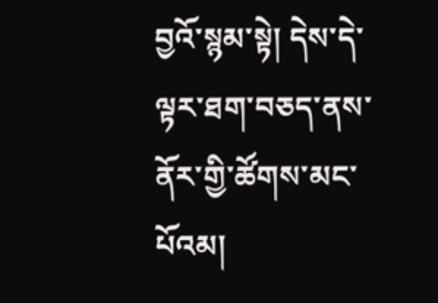བྱའོ་སྙམ་སྟེ། དེས་དེ་ལྟར་ཐག་བཅད་ནས་ནོར་གྱི་ཚོགས་མང་པོའམ།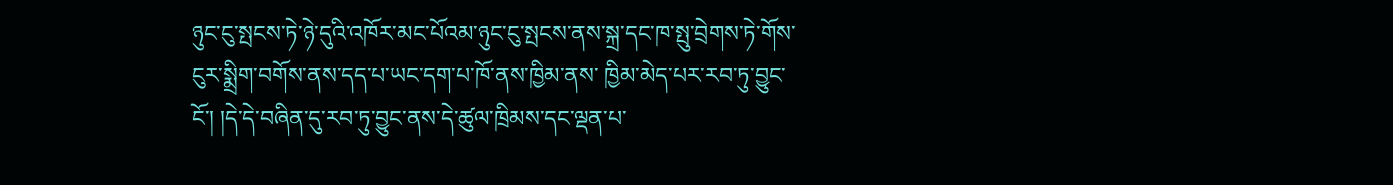ཉུང་ངུ་སྤངས་ཏེ་ཉེ་དུའི་འཁོར་མང་པོའམ་ཉུང་ངུ་སྤངས་ནས་སྐྲ་དང་ཁ་སྤུ་བྲེགས་ཏེ་གོས་ངུར་སྨྲིག་བགོས་ནས་དད་པ་ཡང་དག་པ་ཁོ་ནས་ཁྱིམ་ནས་ ཁྱིམ་མེད་པར་རབ་ཏུ་བྱུང་ངོ་། །དེ་དེ་བཞིན་དུ་རབ་ཏུ་བྱུང་ནས་དེ་ཚུལ་ཁྲིམས་དང་ལྡན་པ་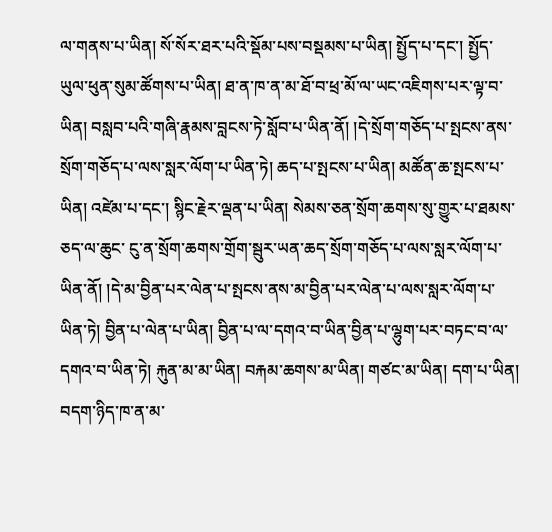ལ་གནས་པ་ཡིན། སོ་སོར་ཐར་པའི་སྡོམ་པས་བསྡམས་པ་ཡིན། སྤྱོད་པ་དང་། སྤྱོད་ཡུལ་ཕུན་སུམ་ཚོགས་པ་ཡིན། ཐ་ན་ཁ་ན་མ་ཐོ་བ་ཕྲ་མོ་ལ་ཡང་འཇིགས་པར་ལྟ་བ་ཡིན། བསླབ་པའི་གཞི་རྣམས་བླངས་ཏེ་སློབ་པ་ཡིན་ནོ། །དེ་སྲོག་གཅོད་པ་སྤངས་ནས་སྲོག་གཅོད་པ་ལས་སླར་ལོག་པ་ཡིན་ཏེ། ཆད་པ་སྤངས་པ་ཡིན། མཚོན་ཆ་སྤངས་པ་ཡིན། འཛེམ་པ་དང་། སྙིང་རྗེར་ལྡན་པ་ཡིན། སེམས་ཅན་སྲོག་ཆགས་སུ་གྱུར་པ་ཐམས་ཅད་ལ་ཆུང་ ངུ་ན་སྲོག་ཆགས་གྲོག་སྦུར་ཡན་ཆད་སྲོག་གཅོད་པ་ལས་སླར་ལོག་པ་ཡིན་ནོ། །དེ་མ་བྱིན་པར་ལེན་པ་སྤངས་ནས་མ་བྱིན་པར་ལེན་པ་ལས་སླར་ལོག་པ་ཡིན་ཏེ། བྱིན་པ་ལེན་པ་ཡིན། བྱིན་པ་ལ་དགའ་བ་ཡིན་བྱིན་པ་ལྷུག་པར་བཏང་བ་ལ་དགའ་བ་ཡིན་ཏེ། རྐུན་མ་མ་ཡིན། བརྐམ་ཆགས་མ་ཡིན། གཙང་མ་ཡིན། དག་པ་ཡིན། བདག་ཉིད་ཁ་ན་མ་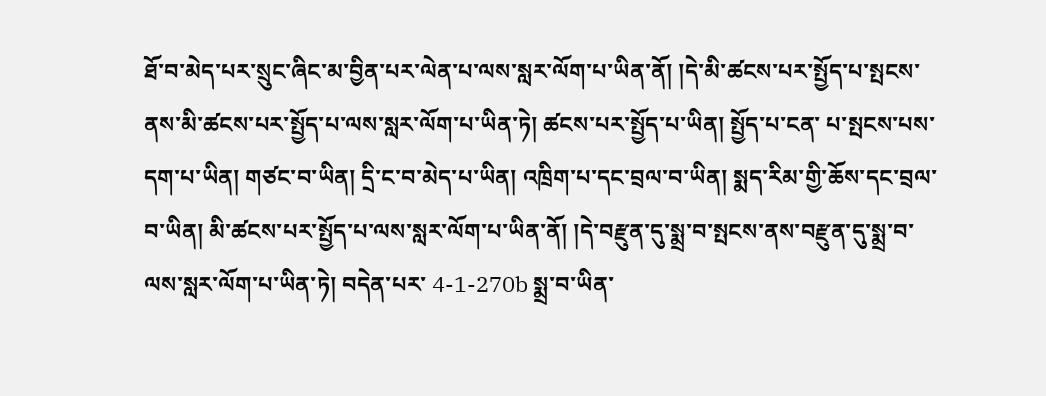ཐོ་བ་མེད་པར་སྲུང་ཞིང་མ་བྱིན་པར་ལེན་པ་ལས་སླར་ལོག་པ་ཡིན་ནོ། །དེ་མི་ཚངས་པར་སྤྱོད་པ་སྤངས་ནས་མི་ཚངས་པར་སྤྱོད་པ་ལས་སླར་ལོག་པ་ཡིན་ཏེ། ཚངས་པར་སྤྱོད་པ་ཡིན། སྤྱོད་པ་ངན་ པ་སྤངས་པས་དག་པ་ཡིན། གཙང་བ་ཡིན། དྲི་ང་བ་མེད་པ་ཡིན། འཁྲིག་པ་དང་བྲལ་བ་ཡིན། སྨད་རིམ་གྱི་ཆོས་དང་བྲལ་བ་ཡིན། མི་ཚངས་པར་སྤྱོད་པ་ལས་སླར་ལོག་པ་ཡིན་ནོ། །དེ་བརྫུན་དུ་སྨྲ་བ་སྤངས་ནས་བརྫུན་དུ་སྨྲ་བ་ལས་སླར་ལོག་པ་ཡིན་ཏེ། བདེན་པར་ 4-1-270b སྨྲ་བ་ཡིན་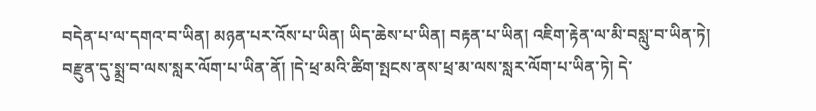བདེན་པ་ལ་དགའ་བ་ཡིན། མཉན་པར་འོས་པ་ཡིན། ཡིད་ཆེས་པ་ཡིན། བརྟན་པ་ཡིན། འཇིག་རྟེན་ལ་མི་བསླུ་བ་ཡིན་ཏེ། བརྫུན་དུ་སྨྲ་བ་ལས་སླར་ལོག་པ་ཡིན་ནོ། །དེ་ཕྲ་མའི་ཚིག་སྤངས་ནས་ཕྲ་མ་ལས་སླར་ལོག་པ་ཡིན་ཏེ། དེ་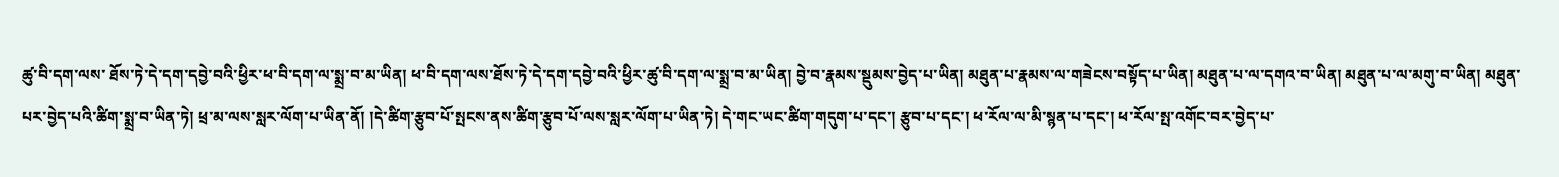ཚུ་བི་དག་ལས་ ཐོས་ཏེ་དེ་དག་དབྱེ་བའི་ཕྱིར་ཕ་བི་དག་ལ་སྨྲ་བ་མ་ཡིན། ཕ་བི་དག་ལས་ཐོས་ཏེ་དེ་དག་དབྱེ་བའི་ཕྱིར་ཚུ་བི་དག་ལ་སྨྲ་བ་མ་ཡིན། བྱེ་བ་རྣམས་སྡུམས་བྱེད་པ་ཡིན། མཐུན་པ་རྣམས་ལ་གཟེངས་བསྟོད་པ་ཡིན། མཐུན་པ་ལ་དགའ་བ་ཡིན། མཐུན་པ་ལ་མགུ་བ་ཡིན། མཐུན་པར་བྱེད་པའི་ཚིག་སྨྲ་བ་ཡིན་ཏེ། ཕྲ་མ་ལས་སླར་ལོག་པ་ཡིན་ནོ། །དེ་ཚིག་རྩུབ་པོ་སྤངས་ནས་ཚིག་རྩུབ་པོ་ལས་སླར་ལོག་པ་ཡིན་ཏེ། དེ་གང་ཡང་ཚིག་གདུག་པ་དང་། རྩུབ་པ་དང་། ཕ་རོལ་ལ་མི་སྙན་པ་དང་། ཕ་རོལ་སྤ་འགོང་བར་བྱེད་པ་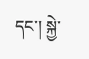དང་། སྐྱེ་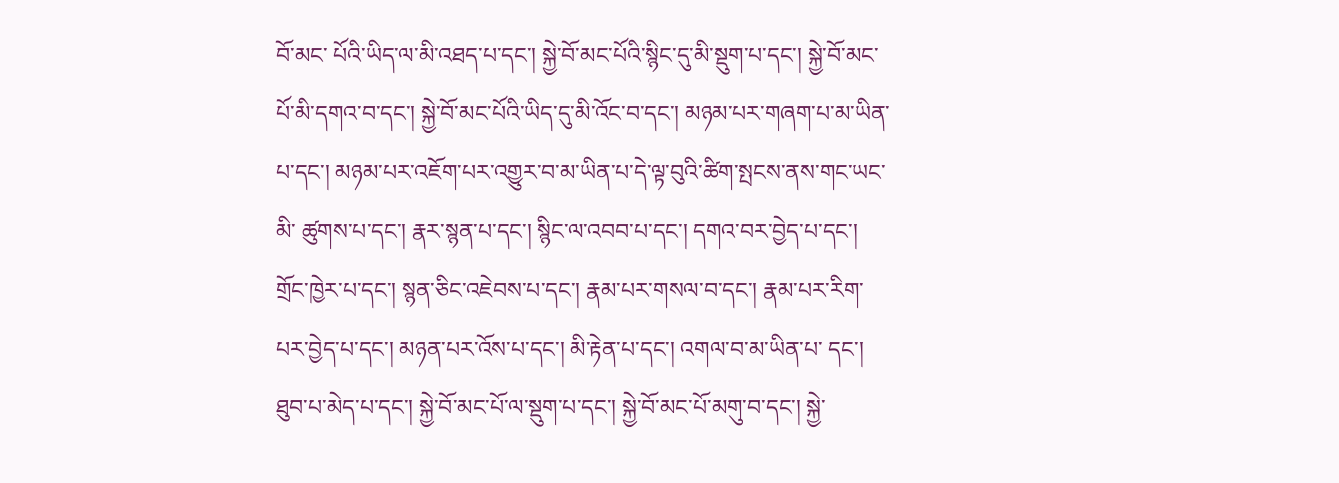བོ་མང་ པོའི་ཡིད་ལ་མི་འཐད་པ་དང་། སྐྱེ་བོ་མང་པོའི་སྙིང་དུ་མི་སྡུག་པ་དང་། སྐྱེ་བོ་མང་པོ་མི་དགའ་བ་དང་། སྐྱེ་བོ་མང་པོའི་ཡིད་དུ་མི་འོང་བ་དང་། མཉམ་པར་གཞག་པ་མ་ཡིན་པ་དང་། མཉམ་པར་འཇོག་པར་འགྱུར་བ་མ་ཡིན་པ་དེ་ལྟ་བུའི་ཚིག་སྤངས་ནས་གང་ཡང་མི་ ཚུགས་པ་དང་། རྣར་སྙན་པ་དང་། སྙིང་ལ་འབབ་པ་དང་། དགའ་བར་བྱེད་པ་དང་། གྲོང་ཁྱེར་པ་དང་། སྙན་ཅིང་འཇེབས་པ་དང་། རྣམ་པར་གསལ་བ་དང་། རྣམ་པར་རིག་པར་བྱེད་པ་དང་། མཉན་པར་འོས་པ་དང་། མི་རྟེན་པ་དང་། འགལ་བ་མ་ཡིན་པ་ དང་། ཐུབ་པ་མེད་པ་དང་། སྐྱེ་བོ་མང་པོ་ལ་སྡུག་པ་དང་། སྐྱེ་བོ་མང་པོ་མགུ་བ་དང་། སྐྱེ་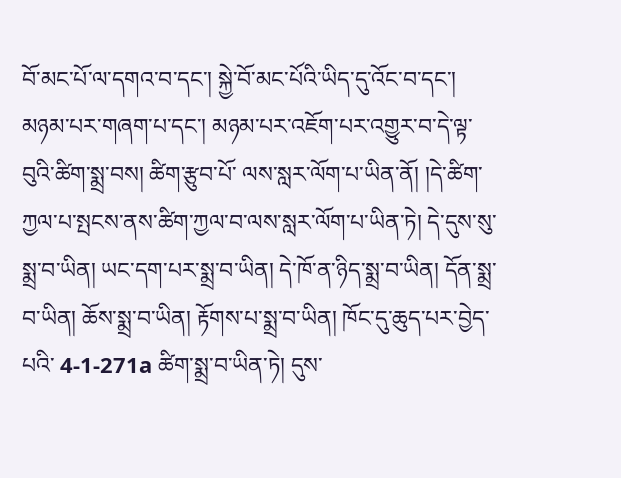བོ་མང་པོ་ལ་དགའ་བ་དང་། སྐྱེ་བོ་མང་པོའི་ཡིད་དུ་འོང་བ་དང་། མཉམ་པར་གཞག་པ་དང་། མཉམ་པར་འཇོག་པར་འགྱུར་བ་དེ་ལྟ་བུའི་ཚིག་སྨྲ་བས། ཚིག་རྩུབ་པོ་ ལས་སླར་ལོག་པ་ཡིན་ནོ། །དེ་ཚིག་ཀྱལ་པ་སྤངས་ནས་ཚིག་ཀྱལ་བ་ལས་སླར་ལོག་པ་ཡིན་ཏེ། དེ་དུས་སུ་སྨྲ་བ་ཡིན། ཡང་དག་པར་སྨྲ་བ་ཡིན། དེ་ཁོ་ན་ཉིད་སྨྲ་བ་ཡིན། དོན་སྨྲ་བ་ཡིན། ཆོས་སྨྲ་བ་ཡིན། རྟོགས་པ་སྨྲ་བ་ཡིན། ཁོང་དུ་ཆུད་པར་བྱེད་པའི་ 4-1-271a ཚིག་སྨྲ་བ་ཡིན་ཏེ། དུས་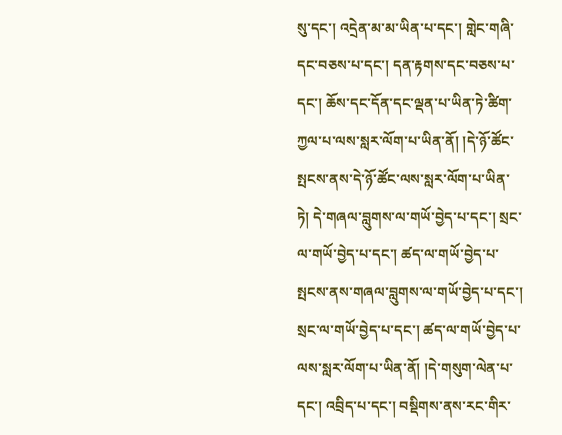སུ་དང་། འདྲེན་མ་མ་ཡིན་པ་དང་། གླེང་གཞི་དང་བཅས་པ་དང་། དན་རྟགས་དང་བཅས་པ་དང་། ཆོས་དང་དོན་དང་ལྡན་པ་ཡིན་ཏེ་ཚིག་ཀྱལ་པ་ལས་སླར་ལོག་པ་ཡིན་ནོ། །དེ་ཉོ་ཚོང་སྤངས་ནས་དེ་ཉོ་ཚོང་ལས་སླར་ལོག་པ་ཡིན་ ཏེ། དེ་གཞལ་བླུགས་ལ་གཡོ་བྱེད་པ་དང་། སྲང་ལ་གཡོ་བྱེད་པ་དང་། ཚད་ལ་གཡོ་བྱེད་པ་སྤངས་ནས་གཞལ་བླུགས་ལ་གཡོ་བྱེད་པ་དང་། སྲང་ལ་གཡོ་བྱེད་པ་དང་། ཚད་ལ་གཡོ་བྱེད་པ་ལས་སླར་ལོག་པ་ཡིན་ནོ། །དེ་གསུག་ལེན་པ་དང་། འབྲིད་པ་དང་། བསྡིགས་ནས་རང་གིར་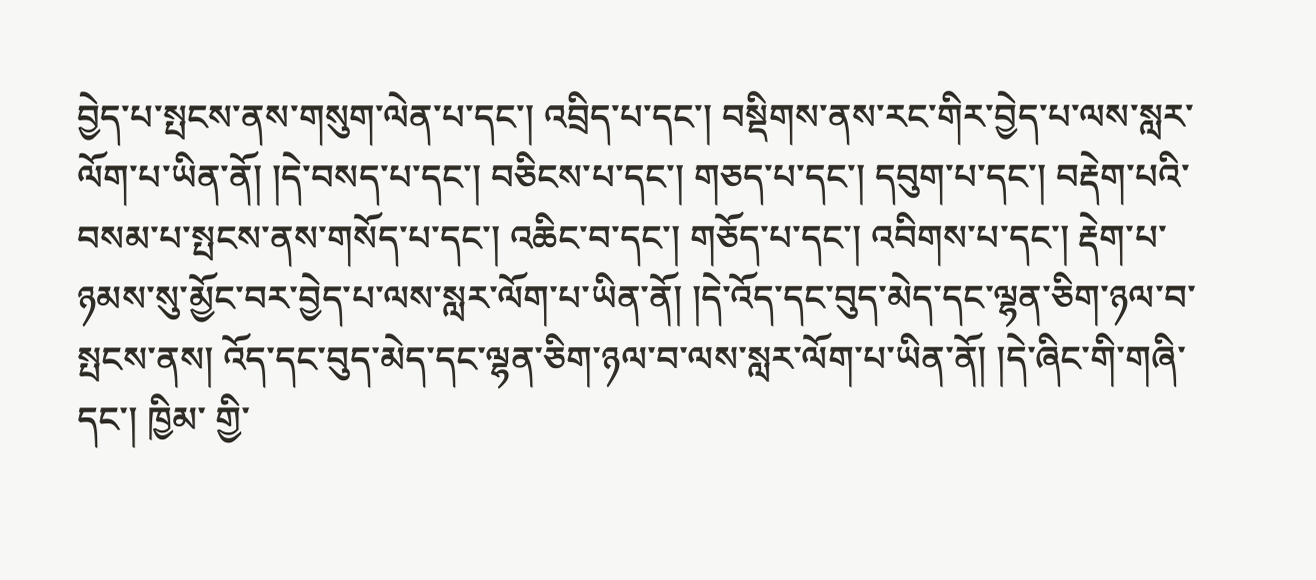བྱེད་པ་སྤངས་ནས་གསུག་ལེན་པ་དང་། འབྲིད་པ་དང་། བསྡིགས་ནས་རང་གིར་བྱེད་པ་ལས་སླར་ལོག་པ་ཡིན་ནོ། །དེ་བསད་པ་དང་། བཅིངས་པ་དང་། གཅད་པ་དང་། དབུག་པ་དང་། བརྡེག་པའི་བསམ་པ་སྤངས་ནས་གསོད་པ་དང་། འཆིང་བ་དང་། གཅོད་པ་དང་། འབིགས་པ་དང་། རྡེག་པ་ཉམས་སུ་མྱོང་བར་བྱེད་པ་ལས་སླར་ལོག་པ་ཡིན་ནོ། །དེ་འོད་དང་བུད་མེད་དང་ལྷན་ཅིག་ཉལ་བ་སྤངས་ནས། འོད་དང་བུད་མེད་དང་ལྷན་ཅིག་ཉལ་བ་ལས་སླར་ལོག་པ་ཡིན་ནོ། །དེ་ཞིང་གི་གཞི་དང་། ཁྱིམ་ གྱི་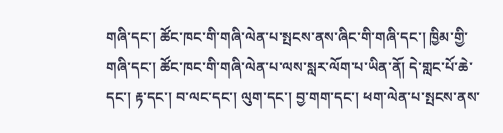གཞི་དང་། ཚོང་ཁང་གི་གཞི་ལེན་པ་སྤངས་ནས་ཞིང་གི་གཞི་དང་། ཁྱིམ་གྱི་གཞི་དང་། ཚོང་ཁང་གི་གཞི་ལེན་པ་ལས་སླར་ལོག་པ་ཡིན་ནོ། དེ་གླང་པོ་ཆེ་དང་། རྟ་དང་། བ་ལང་དང་། ལུག་དང་། བྱ་གག་དང་། ཕག་ལེན་པ་སྤངས་ནས་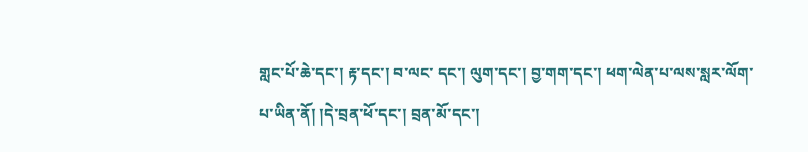གླང་པོ་ཆེ་དང་། རྟ་དང་། བ་ལང་ དང་། ལུག་དང་། བྱ་གག་དང་། ཕག་ལེན་པ་ལས་སླར་ལོག་པ་ཡིན་ནོ། །དེ་བྲན་ཕོ་དང་། བྲན་མོ་དང་།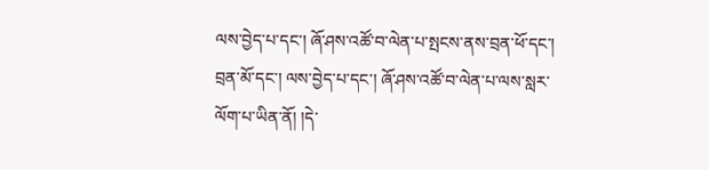ལས་བྱེད་པ་དང་། ཞོ་ཤས་འཚོ་བ་ལེན་པ་སྤངས་ནས་བྲན་ཕོ་དང་། བྲན་མོ་དང་། ལས་བྱེད་པ་དང་། ཞོ་ཤས་འཚོ་བ་ལེན་པ་ལས་སླར་ལོག་པ་ཡིན་ནོ། །དེ་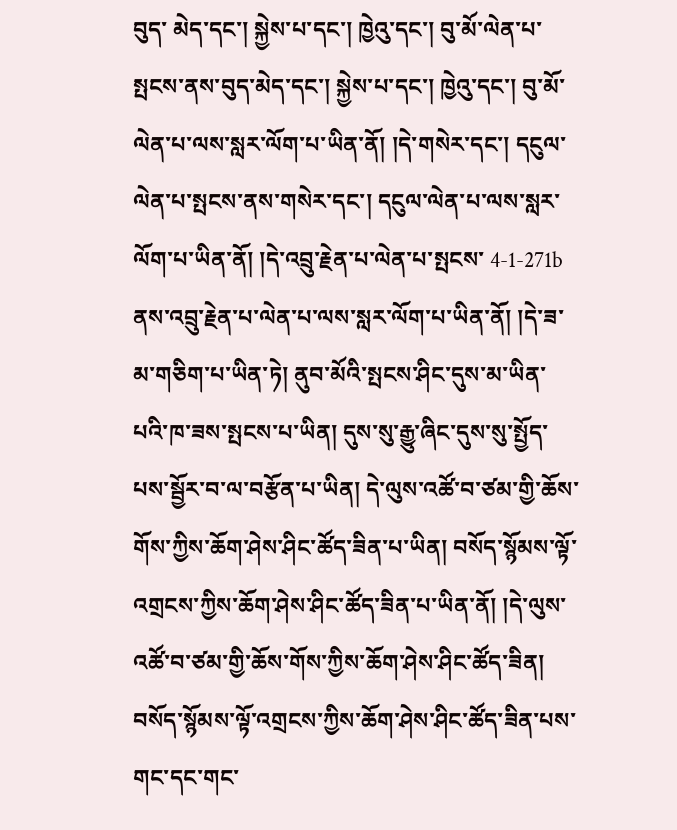བུད་ མེད་དང་། སྐྱེས་པ་དང་། ཁྱེའུ་དང་། བུ་མོ་ལེན་པ་སྤངས་ནས་བུད་མེད་དང་། སྐྱེས་པ་དང་། ཁྱེའུ་དང་། བུ་མོ་ལེན་པ་ལས་སླར་ལོག་པ་ཡིན་ནོ། །དེ་གསེར་དང་། དངུལ་ལེན་པ་སྤངས་ནས་གསེར་དང་། དངུལ་ལེན་པ་ལས་སླར་ལོག་པ་ཡིན་ནོ། །དེ་འབྲུ་རྗེན་པ་ལེན་པ་སྤངས་ 4-1-271b ནས་འབྲུ་རྗེན་པ་ལེན་པ་ལས་སླར་ལོག་པ་ཡིན་ནོ། །དེ་ཟ་མ་གཅིག་པ་ཡིན་ཏེ། ནུབ་མོའི་སྤངས་ཤིང་དུས་མ་ཡིན་པའི་ཁ་ཟས་སྤངས་པ་ཡིན། དུས་སུ་རྒྱུ་ཞིང་དུས་སུ་སྤྱོད་པས་སྦྱོར་བ་ལ་བརྩོན་པ་ཡིན། དེ་ལུས་འཚོ་བ་ཙམ་གྱི་ཆོས་གོས་ཀྱིས་ཆོག་ཤེས་ཤིང་ཚོད་ཟིན་པ་ཡིན། བསོད་སྙོམས་ལྟོ་འགྲངས་ཀྱིས་ཆོག་ཤེས་ཤིང་ཚོད་ཟིན་པ་ཡིན་ནོ། །དེ་ལུས་འཚོ་བ་ཙམ་གྱི་ཆོས་གོས་ཀྱིས་ཆོག་ཤེས་ཤིང་ཚོད་ཟིན། བསོད་སྙོམས་ལྟོ་འགྲངས་ཀྱིས་ཆོག་ཤེས་ཤིང་ཚོད་ཟིན་པས་གང་དང་གང་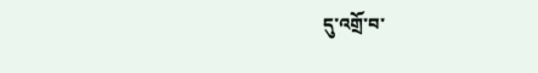དུ་འགྲོ་བ་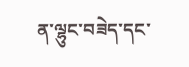ན་ལྷུང་བཟེད་དང་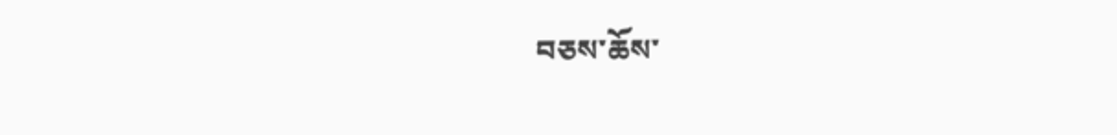བཅས་ཆོས་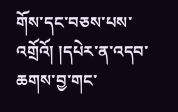གོས་དང་བཅས་པས་ འགྲོའོ། །དཔེར་ན་འདབ་ཆགས་བྱ་གང་